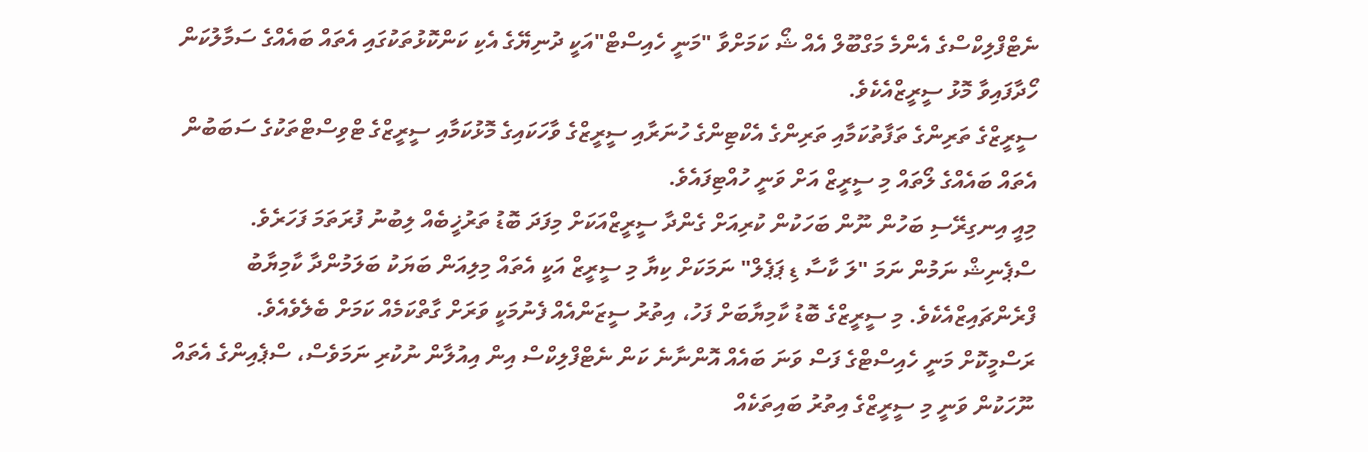ނެޓްފްލިކްސްގެ އެންމެ މަގްބޫލް އެއް ޝޯ ކަމަށްވާ "މަނީ ހެއިސްޓް"އަކީ ދުނިޔޭގެ އެކި ކަންކޮޅުތަކުގައި އެތައް ބައެއްގެ ސަމާލުކަން ހޯދާފައިވާ މޮޅު ސީރީޒްއެކެވެ.
ސީރީޒްގެ ތަރިންގެ ތަފާތުކަމާއި ތަރިންގެ އެކްޓިންގެ ހުނަރާއި ސީރީޒްގެ ވާހަކައިގެ މޮޅުކަމާއި ސީރީޒްގެ ޓްވިސްޓްތަކުގެ ސަބަބުން އެތައް ބައެއްގެ ލޯތައް މި ސީރީޒް އަށް ވަނީ ހުއްޓިފައެވެ.
މިއީ އިނގިރޭސި ބަހުން ނޫން ބަހަކުން ކުރިއަށް ގެންދާ ސީރީޒްއަކަށް މިފަދަ ބޮޑު ތަރުޚީބެއް ލިބުނު ފުރަތަމަ ފަހަރެވެ.
ސްޕެނިޝް ނަމުން ނަމަ "ލަ ކާސާ ޑި ޕަޕެލް" ނަމަކަށް ކިޔާ މި ސީރީޒް އަކީ އެތައް މިލިއަން ބަޔަކު ބަލަމުންދާ ކާމިޔާބު ފްރެންޗައިޒްއެކެވެ. މި ސީރީޒްގެ ބޮޑު ކާމިޔާބަށް ފަހު، އިތުރު ސީޒަންއެއް ފެނުމަކީ ވަރަށް ގާތްކަމެއް ކަމަށް ބެލެވެއެވެ.
ރަސްމީކޮށް މަނީ ހެއިސްޓްގެ ފަސް ވަނަ ބައެއް އޮންނާނެ ކަން ނެޓްފްލިކްސް އިން އިއުލާން ނުކުރި ނަމަވެސް، ސްޕެއިންގެ އެތައް ނޫހަކުން ވަނީ މި ސީރީޒްގެ އިތުރު ބައިތަކެއް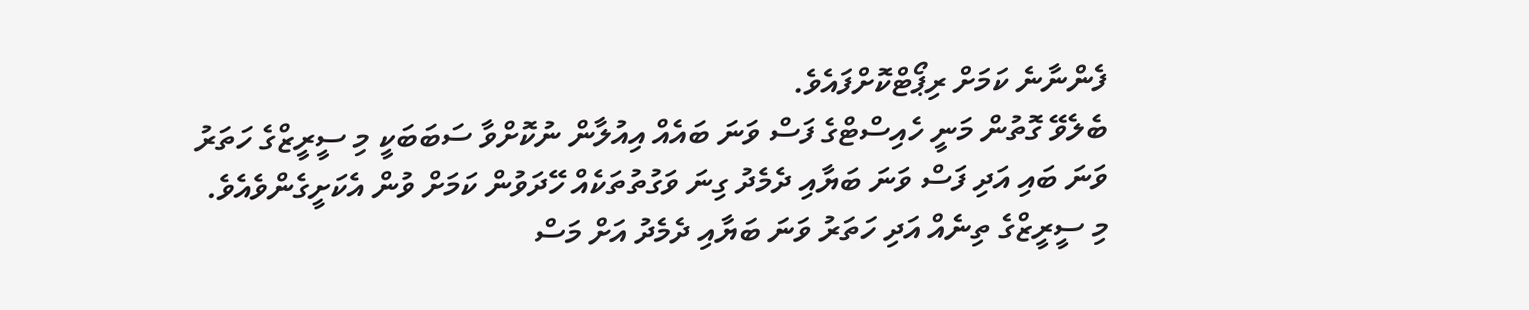ފެންނާނެ ކަމަށް ރިޕޯޓްކޮށްފައެވެ.
ބެލެވޭ ގޮތުން މަނީ ހެއިސްޓްގެ ފަސް ވަނަ ބައެއް އިއުލާން ނުކޮށްވާ ސަބަބަކީ މި ސީރީޒްގެ ހަތަރު ވަނަ ބައި އަދި ފަސް ވަނަ ބަޔާއި ދެމެދު ގިނަ ވަގުތުތަކެއް ހޭދަވުން ކަމަށް ވުން އެކަށީގެންވެއެވެ.
މި ސީރީޒްގެ ތިނެއް އަދި ހަތަރު ވަނަ ބަޔާއި ދެމެދު އަށް މަސް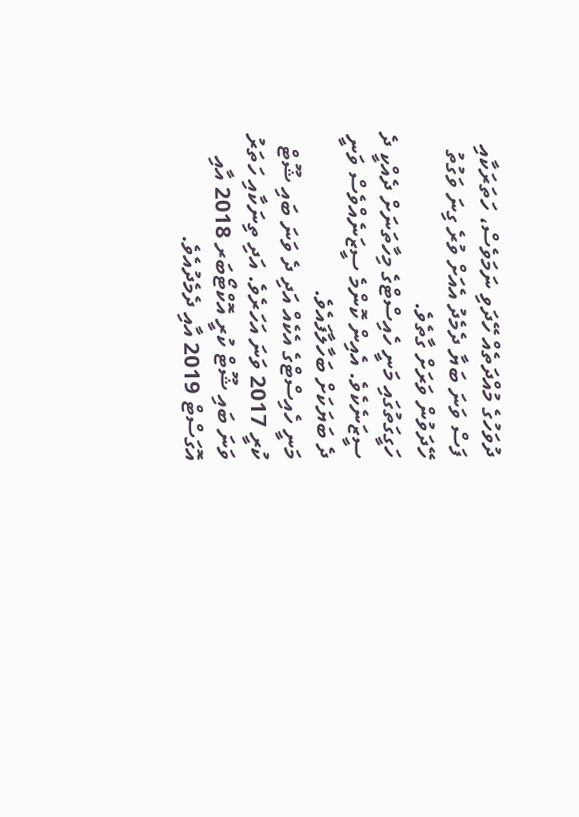ދުވަހުގެ މުއްދަތެއް ހޭދަވި ނަމަވެސް، ހަތަރަކާއި ފަސް ވަނަ ބަޔާ ދެމެދު އެއަށް ވުރެ ގިނަ ވަގުތު ހޭދަވުން ވަރަށް ގާތެވެ.
ހަގީގަތުގައި މަނީ ހެއިސްޓްގެ މިހާތަނަށް ދެއްކީ ދެ ސީޒަނެކެވެ. އެއިން ކޮންމެ ސީޒަނެއްވެސް ވަނީ ދެ ބަޔަކަށް ބަހާލާފައެވެ.
މަނީ ހެއިސްޓްގެ އެކެއް އަދި ދެ ވަނަ ބައި ޝޫޓް ކުރީ 2017 ވަނަ އަހަރެވެ. އަދި ތިނަކާއި ހަތަރު ވަނަ ބައި ޝޫޓް ކުރީ އޮކްޓޯބަރ 2018 އާއި އޮގަސްޓް 2019 އާއި ދެމެދުއެވެ.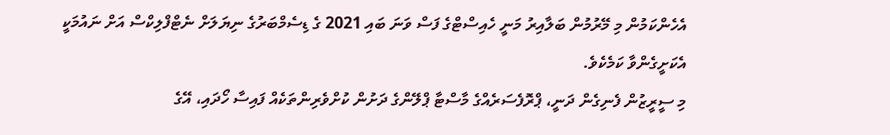އެހެންކަމުން މި މޭރުމުން ބަލާއިރު މަނީ ހެއިސްޓްގެ ފަސް ވަނަ ބައި 2021 ގެ ޑިސެމްބަރުގެ ނިޔަލަށް ނެޓްފްލިކްސް އަށް ނައުމަކީ އެކަށީގެންވާ ކަމެކެވެ.
މި ސީރީޒުން ފެނިގެން ދަނީ، ޕްރޮފެސަރެއްގެ މާސްޓާ ޕްލޭންގެ ދަށުން ކުށްވެރިންތަކެއް ފައިސާ ހޯދައި، އޭގެ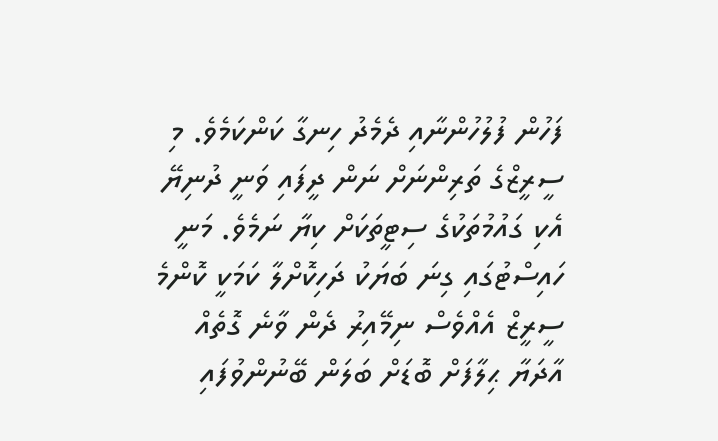ފަހުން ފުލުހުންނާއި ދެމެދު ހިނގާ ކަންކަމެވެ. މި ސީރީޒްގެ ތަރިންނަށް ނަން ދީފައި ވަނީ ދުނިޔޭ އެކި ގައުމުތަކުގެ ސިޓީތަކަށް ކިޔާ ނަމެވެ. މަނީ ހައިސްޓުގައި ގިނަ ބަޔަކު ދަހިކޮށްލާ ކަމަކީ ކޮންމެ ސީރީޒް އެއްވެސް ނިމޭއިރު ދެން ވާނެ ގޮތެއް އާދަޔާ ޙިލާފަށް ބޮޑަށް ބަލަން ބޭނުންވުފައި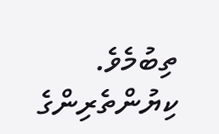ތިބުމެވެ.
ކިޔުންތެރިންގެ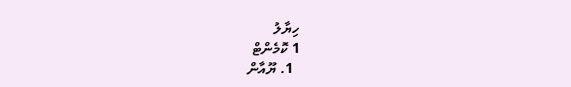ހިޔާލު
1 ކޮމެންޓް
  1. ޔޫއާން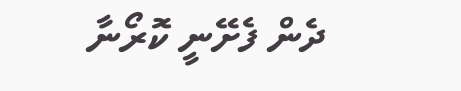ދެން ފެށޭނީ ކޮރޯނާ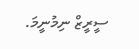ސީރީޒް ނިމުނީމަ.